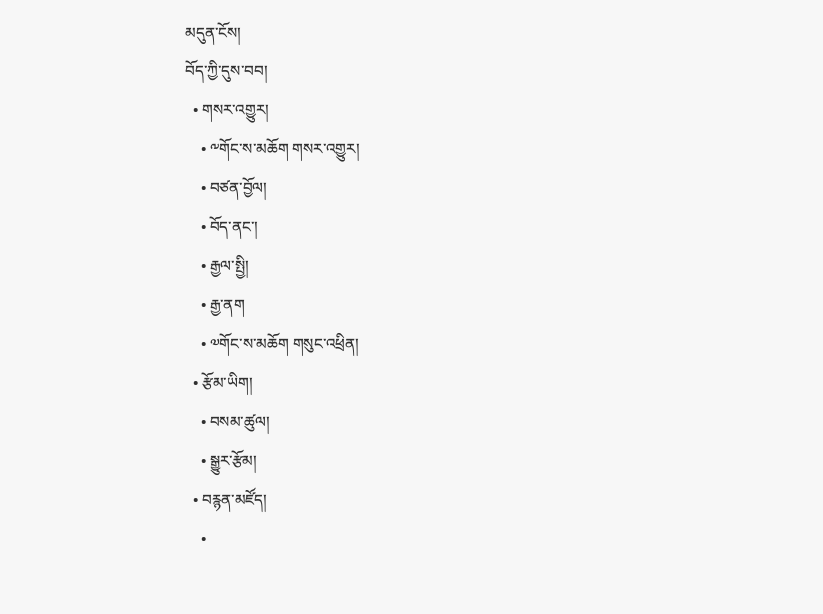མདུན་ངོས།
བོད་ཀྱི་དུས་བབ།
  • གསར་འགྱུར།
    • ༸གོང་ས་མཆོག གསར་འགྱུར།
    • བཙན་བྱོལ།
    • བོད་ནང་།
    • རྒྱལ་སྤྱི།
    • རྒྱ་ནག
    • ༧གོང་ས་མཆོག གསུང་འཕྲིན།
  • རྩོམ་ཡིག།
    • བསམ་ཚུལ།
    • སྒྱུར་རྩོམ།
  • བརྙན་མཛོད།
    •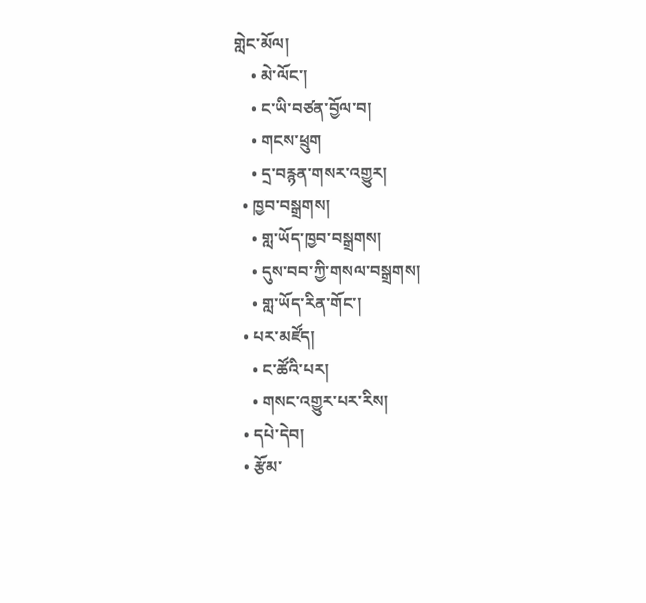གླེང་མོལ།
    • མེ་ལོང་།
    • ང་ཡི་བཙན་བྱོལ་བ།
    • གངས་ཕྲུག
    • དྲ་བརྙན་གསར་འགྱུར།
  • ཁྱབ་བསྒྲགས།
    • གླ་ཡོད་ཁྱབ་བསྒྲགས།
    • དུས་བབ་ཀྱི་གསལ་བསྒྲགས།
    • གླ་ཡོད་རིན་གོང་།
  • པར་མཛོད།
    • ང་ཚོའི་པར།
    • གསང་འགྱུར་པར་རིས།
  • དཔེ་དེབ།
  • རྩོམ་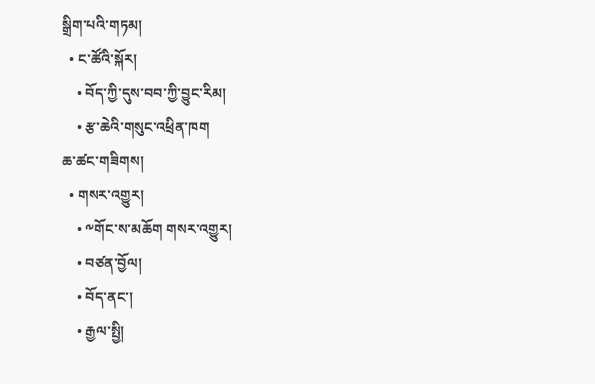སྒྲིག་པའི་གཏམ།
  • ང་ཚོའི་སྐོར།
    • བོད་ཀྱི་དུས་བབ་ཀྱི་བྱུང་རིམ།
    • རྩ་ཆེའི་གསུང་འཕྲིན་ཁག
ཆ་ཚང་གཟིགས།
  • གསར་འགྱུར།
    • ༸གོང་ས་མཆོག གསར་འགྱུར།
    • བཙན་བྱོལ།
    • བོད་ནང་།
    • རྒྱལ་སྤྱི།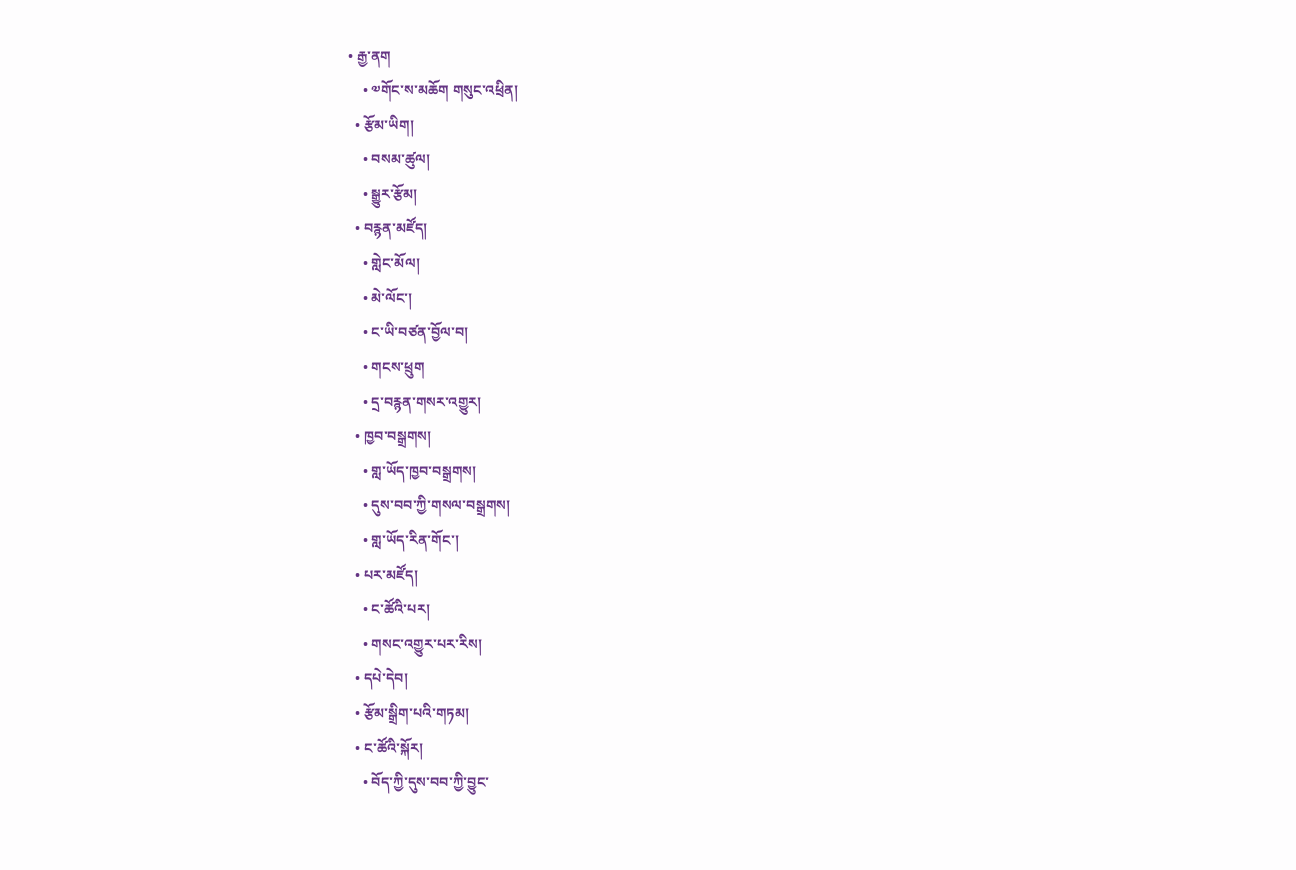• རྒྱ་ནག
    • ༧གོང་ས་མཆོག གསུང་འཕྲིན།
  • རྩོམ་ཡིག།
    • བསམ་ཚུལ།
    • སྒྱུར་རྩོམ།
  • བརྙན་མཛོད།
    • གླེང་མོལ།
    • མེ་ལོང་།
    • ང་ཡི་བཙན་བྱོལ་བ།
    • གངས་ཕྲུག
    • དྲ་བརྙན་གསར་འགྱུར།
  • ཁྱབ་བསྒྲགས།
    • གླ་ཡོད་ཁྱབ་བསྒྲགས།
    • དུས་བབ་ཀྱི་གསལ་བསྒྲགས།
    • གླ་ཡོད་རིན་གོང་།
  • པར་མཛོད།
    • ང་ཚོའི་པར།
    • གསང་འགྱུར་པར་རིས།
  • དཔེ་དེབ།
  • རྩོམ་སྒྲིག་པའི་གཏམ།
  • ང་ཚོའི་སྐོར།
    • བོད་ཀྱི་དུས་བབ་ཀྱི་བྱུང་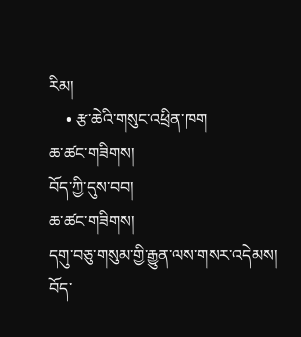རིམ།
    • རྩ་ཆེའི་གསུང་འཕྲིན་ཁག
ཆ་ཚང་གཟིགས།
བོད་ཀྱི་དུས་བབ།
ཆ་ཚང་གཟིགས།
དགུ་བཅུ་གསུམ་གྱི་རྒྱུན་ལས་གསར་འདེམས།
བོད་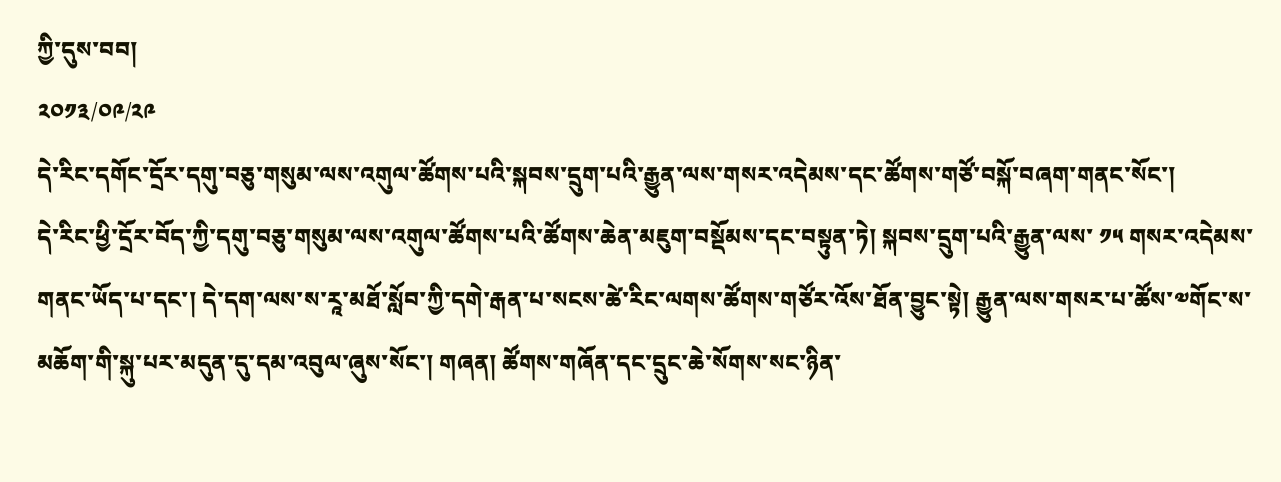ཀྱི་དུས་བབ།
༢༠༡༣/༠༩/༢༩
དེ་རིང་དགོང་དྲོར་དགུ་བཅུ་གསུམ་ལས་འགུལ་ཚོགས་པའི་སྐབས་དྲུག་པའི་རྒྱུན་ལས་གསར་འདེམས་དང་ཚོགས་གཙོ་བསྐོ་བཞག་གནང་སོང་།
དེ་རིང་ཕྱི་དྲོར་བོད་ཀྱི་དགུ་བཅུ་གསུམ་ལས་འགུལ་ཚོགས་པའི་ཚོགས་ཆེན་མཇུག་བསྡོམས་དང་བསྟུན་ཏེ། སྐབས་དྲུག་པའི་རྒྱུན་ལས་ ༡༥ གསར་འདེམས་གནང་ཡོད་པ་དང་། དེ་དག་ལས་ས་རཱ་མཐོ་སློབ་ཀྱི་དགེ་རྒན་པ་སངས་ཚེ་རིང་ལགས་ཚོགས་གཙོར་འོས་ཐོན་བྱུང་སྟེ། རྒྱུན་ལས་གསར་པ་ཚོས་༧གོང་ས་མཆོག་གི་སྐུ་པར་མདུན་དུ་དམ་འབུལ་ཞུས་སོང་། གཞན། ཚོགས་གཞོན་དང་དྲུང་ཆེ་སོགས་སང་ཉིན་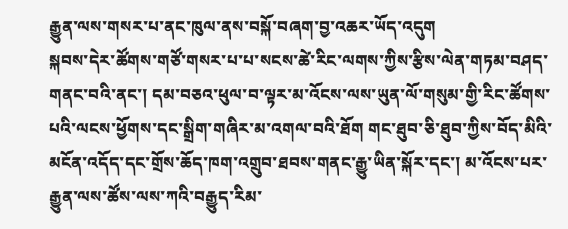རྒྱུན་ལས་གསར་པ་ནང་ཁུལ་ནས་བསྐོ་བཞག་བྱ་འཆར་ཡོད་འདུག
སྐབས་དེར་ཚོགས་གཙོ་གསར་པ་པ་སངས་ཚེ་རིང་ལགས་ཀྱིས་རྩིས་ལེན་གཏམ་བཤད་གནང་བའི་ནང་། དམ་བཅའ་ཕུལ་བ་ལྟར་མ་འོངས་ལས་ཡུན་ལོ་གསུམ་གྱི་རིང་ཚོགས་པའི་ལངས་ཕྱོགས་དང་སྒྲིག་གཞིར་མ་འགལ་བའི་ཐོག གང་ཐུབ་ཅི་ཐུབ་ཀྱིས་བོད་མིའི་མངོན་འདོད་དང་གྲོས་ཆོད་ཁག་འགྲུབ་ཐབས་གནང་རྒྱུ་ཡིན་སྐོར་དང་། མ་འོངས་པར་རྒྱུན་ལས་ཚོས་ལས་ཀའི་བརྒྱུད་རིམ་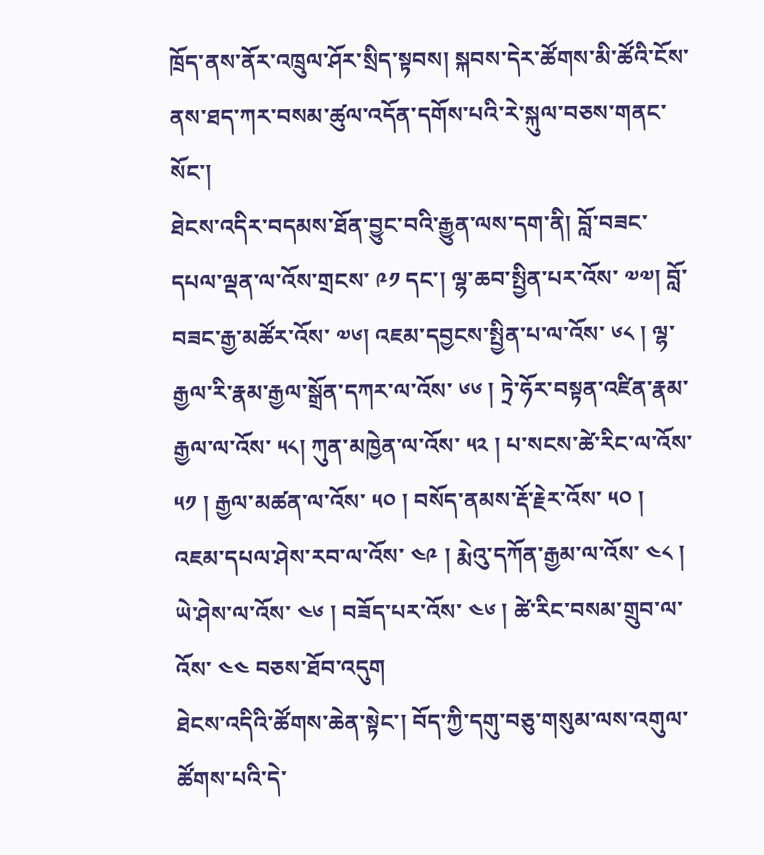ཁྲོད་ནས་ནོར་འཁྲུལ་ཤོར་སྲིད་སྟབས། སྐབས་དེར་ཚོགས་མི་ཚོའི་ངོས་ནས་ཐད་ཀར་བསམ་ཚུལ་འདོན་དགོས་པའི་རེ་སྐུལ་བཅས་གནང་སོང་།
ཐེངས་འདིར་བདམས་ཐོན་བྱུང་བའི་རྒྱུན་ལས་དག་ནི། བློ་བཟང་དཔལ་ལྡན་ལ་འོས་གྲངས་ ༩༡ དང་། ལྷ་ཆབ་སྤྱིན་པར་འོས་ ༧༧། བློ་བཟང་རྒྱ་མཚོར་འོས་ ༧༦། འཇམ་དབྱངས་སྤྱིན་པ་ལ་འོས་ ༦༨ ། ལྷ་རྒྱལ་རི་རྣམ་རྒྱལ་སྒྲོན་དཀར་ལ་འོས་ ༦༦ ། ཏྲེ་ཧོར་བསྟན་འཛིན་རྣམ་རྒྱལ་ལ་འོས་ ༥༨། ཀུན་མཁྱེན་ལ་འོས་ ༥༢ ། པ་སངས་ཚེ་རིང་ལ་འོས་ ༥༡ ། རྒྱལ་མཚན་ལ་འོས་ ༥༠ ། བསོད་ནམས་རྡོ་རྗེར་འོས་ ༥༠ ། འཇམ་དཔལ་ཤེས་རབ་ལ་འོས་ ༤༩ ། རྨེའུ་དཀོན་རྒྱམ་ལ་འོས་ ༤༨ ། ཡེ་ཤེས་ལ་འོས་ ༤༦ ། བཟོད་པར་འོས་ ༤༦ ། ཚེ་རིང་བསམ་གྲུབ་ལ་འོས་ ༤༤ བཅས་ཐོབ་འདུག
ཐེངས་འདིའི་ཚོགས་ཆེན་སྟེང་། བོད་ཀྱི་དགུ་བཅུ་གསུམ་ལས་འགུལ་ཚོགས་པའི་དེ་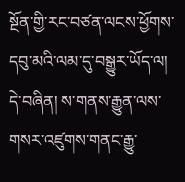སྔོན་གྱི་རང་བཙན་ལངས་ཕྱོགས་དབུ་མའི་ལམ་དུ་བསྒྱུར་ཡོད་ལ། དེ་བཞིན། ས་གནས་རྒྱུན་ལས་གསར་འཛུགས་གནང་རྒྱུ་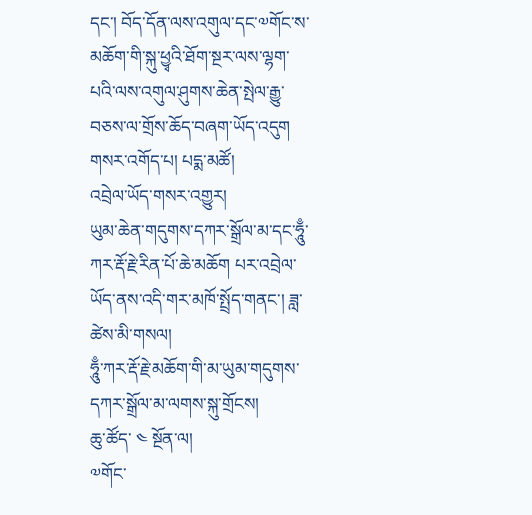དང་། བོད་དོན་ལས་འགུལ་དང་༧གོང་ས་མཆོག་གི་སྐུ་ཕྱྭའི་ཐོག་སྔར་ལས་ལྷག་པའི་ལས་འགུལ་ཤུགས་ཆེན་སྤེལ་རྒྱུ་བཅས་ལ་གྲོས་ཆོད་བཞག་ཡོད་འདུག
གསར་འགོད་པ། པདྨ་མཚོ།
འབྲེལ་ཡོད་གསར་འགྱུར།
ཡུམ་ཆེན་གདུགས་དཀར་སྒྲོལ་མ་དང་ཧཱུྃ་ཀར་རྡོ་རྗེ་རིན་པོ་ཆེ་མཆོག པར་འབྲེལ་ཡོད་ནས་འདི་གར་མཁོ་སྤྲོད་གནང་། ཟླ་ཚེས་མི་གསལ།
ཧཱུྃ་ཀར་རྡོ་རྗེ་མཆོག་གི་མ་ཡུམ་གདུགས་དཀར་སྒྲོལ་མ་ལགས་སྐུ་གྲོངས།
ཆུ་ཚོད་ ༤ སྔོན་ལ།
༧གོང་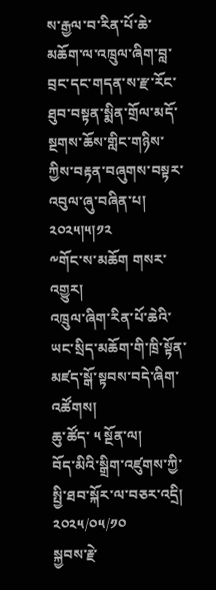ས་རྒྱལ་བ་རིན་པོ་ཆེ་མཆོག་ལ་འཁྲུལ་ཞིག་བླ་བྲང་དང་གདན་ས་རྫ་རོང་ཐུབ་བསྟན་སྨིན་གྲོལ་མདོ་སྔགས་ཆོས་གླིང་གཉིས་ཀྱིས་བརྟན་བཞུགས་བསྟར་འབུལ་ཞུ་བཞིན་པ། ༢༠༢༥།༥།༡༢
༸གོང་ས་མཆོག གསར་འགྱུར།
འཁྲུལ་ཞིག་རིན་པོ་ཆེའི་ཡང་སྲིད་མཆོག་གི་ཁྲི་སྟོན་མཛད་སྒོ་སྟབས་བདེ་ཞིག་འཚོགས།
ཆུ་ཚོད་ ༥ སྔོན་ལ།
བོད་མིའི་སྒྲིག་འཛུགས་ཀྱི་སྤྱི་ཐབ་སྐོར་ལ་བཅར་འདྲི།
༢༠༢༥/༠༥/༡༠
སྐྱབས་རྗེ་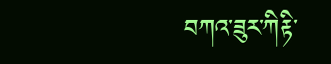བཀའ་ཟུར་ཀིརྟི་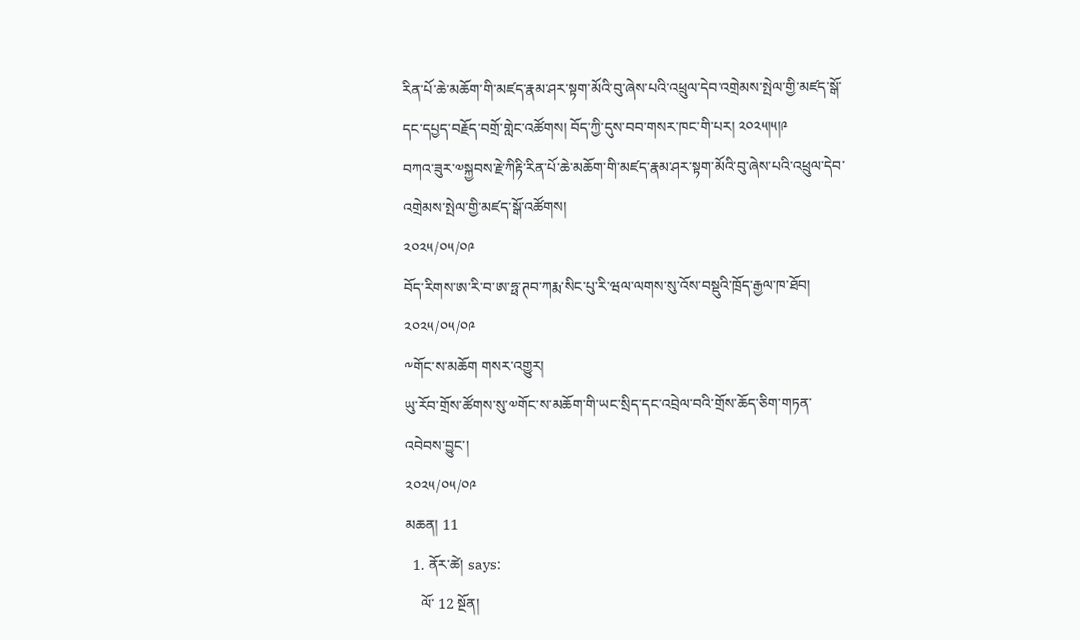རིན་པོ་ཆེ་མཆོག་གི་མཛད་རྣམ་ཤར་སྟག་མོའི་བུ་ཞེས་པའི་འཕྲུལ་དེབ་འགྲེམས་སྤེལ་གྱི་མཛད་སྒོ་དང་དཔྱད་བརྗོད་བགྲོ་གླེང་འཚོགས། བོད་ཀྱི་དུས་བབ་གསར་ཁང་གི་པར། ༢༠༢༥།༥།༩
བཀའ་ཟུར་༧སྐྱབས་རྗེ་ཀིརྟི་རིན་པོ་ཆེ་མཆོག་གི་མཛད་རྣམ་ཤར་སྟག་མོའི་བུ་ཞེས་པའི་འཕྲུལ་དེབ་འགྲེམས་སྤེལ་གྱི་མཛད་སྒོ་འཚོགས།
༢༠༢༥/༠༥/༠༩
བོད་རིགས་ཨ་རི་བ་ཨ་ཧྥ་ཊབ་ཀརྨ་སིང་པུ་རི་ཝལ་ལགས་སུ་འོས་བསྡུའི་ཁྲོད་རྒྱལ་ཁ་ཐོབ།
༢༠༢༥/༠༥/༠༩
༸གོང་ས་མཆོག གསར་འགྱུར།
ཡུ་རོབ་གྲོས་ཚོགས་སུ་༧གོང་ས་མཆོག་གི་ཡང་སྲིད་དང་འབྲེལ་བའི་གྲོས་ཆོད་ཅིག་གཏན་འབེབས་བྱུང་།
༢༠༢༥/༠༥/༠༩
མཆན། 11
  1. ནོར་ཚེ། says:
    ལོ་ 12 སྔོན།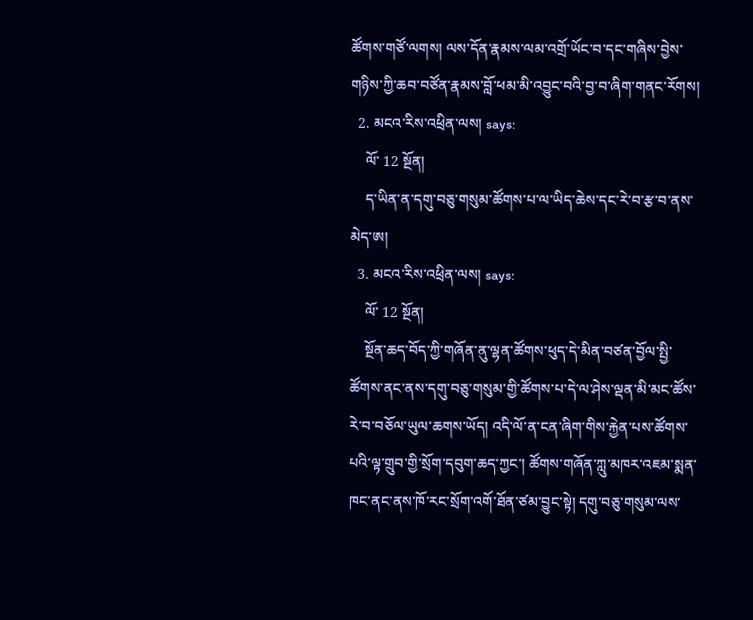ཚོགས་གཙོ་ལགས། ལས་དོན་རྣམས་ལམ་འགྲོ་ཡོང་བ་དང་གཞིས་བྱེས་གཉིས་ཀྱི་ཆབ་བཙོན་རྣམས་བློ་ཕམ་མི་འབྱུང་བའི་བྱ་བ་ཞིག་གནང་རོགས།
  2. མངའ་རིས་འཕྲིན་ལས། says:
    ལོ་ 12 སྔོན།
    ད་ཡིན་ན་དགུ་བཅུ་གསུམ་ཚོགས་པ་ལ་ཡིད་ཆེས་དང་རེ་བ་རྩ་བ་ནས་མེད་ཨ།
  3. མངའ་རིས་འཕྲིན་ལས། says:
    ལོ་ 12 སྔོན།
    སྔོན་ཆད་བོད་ཀྱི་གཞོན་ནུ་ལྷན་ཚོགས་ཕུད་དེ་མིན་བཙན་བྱོལ་སྤྱི་ཚོགས་ནང་ནས་དགུ་བཅུ་གསུམ་གྱི་ཚོགས་པ་དེ་ལ་ཤེས་ལྡན་མི་མང་ཚོས་རེ་བ་བཅོལ་ཡུལ་ཆགས་ཡོད། འདི་ལོ་ན་ངན་ཞིག་གིས་རྐྱེན་པས་ཚོགས་པའི་ལྟ་གྲུབ་གྱི་སྲོག་དབུག་ཆད་ཀྱང་། ཚོགས་གཞོན་ཀླུ་མཁར་འཇམ་སྨན་ཁང་ནང་ནས་ཁོ་རང་སྲོག་འགོ་ཐོན་ཙམ་བྱུང་སྟེ། དགུ་བཅུ་གསུམ་ལས་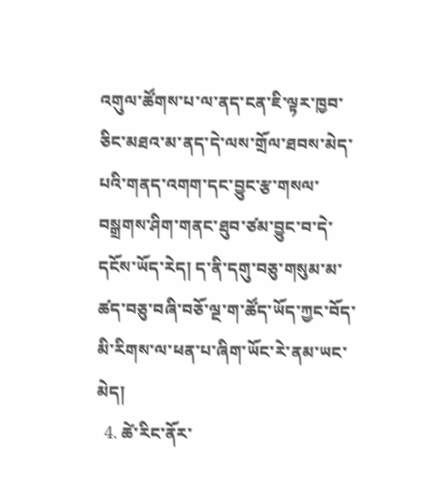འགུལ་ཚོགས་པ་ལ་ནད་ངན་ཇི་ལྟར་ཁྱབ་ཅིང་མཐའ་མ་ནད་དེ་ལས་གྲོལ་ཐབས་མེད་པའི་གནད་འགག་དང་བྱུང་རྩ་གསལ་བསྒྲགས་ཤིག་གནང་ཐུབ་ཙམ་བྱུང་བ་དེ་དངོས་ཡོད་རེད། ད་ནི་དགུ་བཅུ་གསུམ་མ་ཚད་བཅུ་བཞི་བཅོ་ལྔ་ག་ཚོད་ཡོད་ཀྱང་བོད་མི་རིགས་ལ་ཕན་པ་ཞིག་ཡོང་རེ་ནམ་ཡང་མེད།
  4. ཚེ་རིང་ནོར་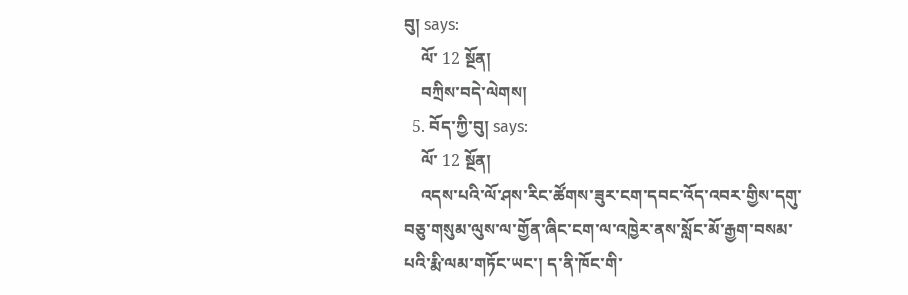བུ། says:
    ལོ་ 12 སྔོན།
    བཀྲིས་བདེ་ལེགས།
  5. བོད་ཀྱི་བུ། says:
    ལོ་ 12 སྔོན།
    འདས་པའི་ལོ་ཤས་རིང་ཚོགས་ཟུར་ངག་དབང་འོད་འབར་གྱིས་དགུ་བཅུ་གསུམ་ལུས་ལ་གྱོན་ཞིང་ངག་ལ་འཁྱེར་ནས་སློང་མོ་རྒྱག་བསམ་པའི་རྨི་ལམ་གཏོང་ཡང་། ད་ནི་ཁོང་གི་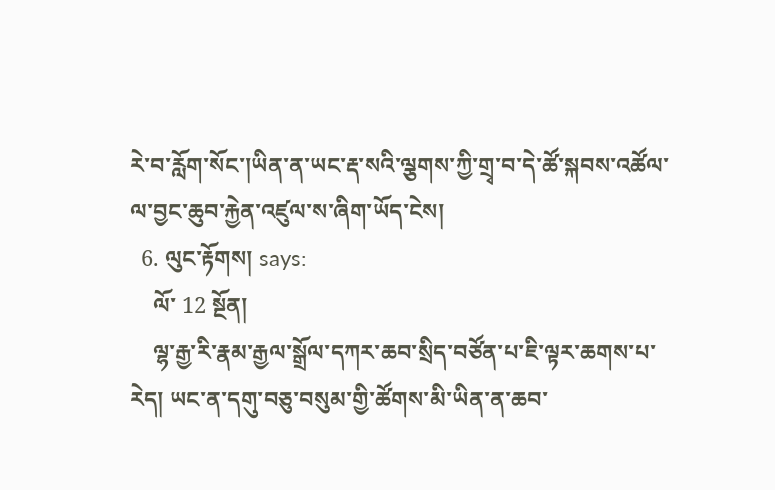རེ་བ་རློག་སོང་།ཡིན་ན་ཡང་རྡ་སའི་ལྕགས་ཀྱི་གྲྭ་བ་དེ་ཚོ་སྐབས་འཚོལ་ལ་བྱང་ཆུབ་རྐྱེན་འཛུལ་ས་ཞིག་ཡོད་ངེས།
  6. ལུང་རྟོགས། says:
    ལོ་ 12 སྔོན།
    ལྷ་རྒྱ་རི་རྣམ་རྒྱལ་སྒྲོལ་དཀར་ཆབ་སྲིད་བཙོན་པ་ཇི་ལྟར་ཆགས་པ་རེད། ཡང་ན་དགུ་བཅུ་བསུམ་གྱི་ཚོགས་མི་ཡིན་ན་ཆབ་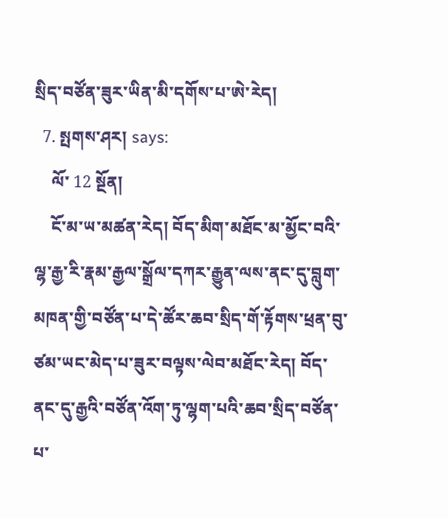སྲིད་བཙོན་ཟུར་ཡིན་མི་དགོས་པ་ཨེ་རེད།
  7. སྤགས་ཤར། says:
    ལོ་ 12 སྔོན།
    ངོ་མ་ཡ་མཚན་རེད། བོད་མིག་མཐོང་མ་མྱོང་བའི་ལྷ་རྒྱ་རི་རྣམ་རྒྱལ་སྒྲོལ་དཀར་རྒྱུན་ལས་ནང་དུ་བླུག་མཁན་གྱི་བཙོན་པ་དེ་ཚོར་ཆབ་སྲིད་གོ་རྟོགས་ཕྲན་བུ་ཙམ་ཡང་མེད་པ་ཟུར་བལྟས་ལེབ་མཐོང་རེད། བོད་ནང་དུ་རྒྱའི་བཙོན་འོག་ཏུ་ལྷག་པའི་ཆབ་སྲིད་བཙོན་པ་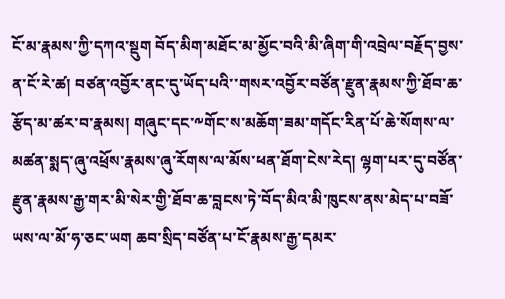ངོ་མ་རྣམས་ཀྱི་དཀའ་སྡུག བོད་མིག་མཐོང་མ་མྱོང་བའི་མི་ཞིག་གི་འབྲེལ་བརྗོད་བྱས་ན་ངོ་རེ་ཚ། བཙན་འབྱོར་ནང་དུ་ཡོད་པའི་་གསར་འབྱོར་བཙོན་རྫུན་རྣམས་ཀྱི་ཐོབ་ཆ་རྩོད་མ་ཚར་བ་རྣམས། གཞུང་དང་༸གོང་ས་མཆོག་ཟམ་གདོང་རིན་པོ་ཆེ་སོགས་ལ་མཚན་སྨད་ཞུ་འཕྲོས་རྣམས་ཞུ་རོགས་ལ་མོས་ཕན་ཐོག་ངེས་རེད། ལྷག་པར་དུ་བཙོན་རྫུན་རྣམས་རྒྱ་གར་མི་སེར་གྱི་ཐོབ་ཆ་བླངས་ཏེ་བོད་མིའ་མི་ཁུངས་ནས་མེད་པ་བཟོ་ཡས་ལ་མོ་ཧ་ཅང་ཡག ཆབ་སྲིད་བཙོན་པ་ངོ་རྣམས་རྒྱ་དམར་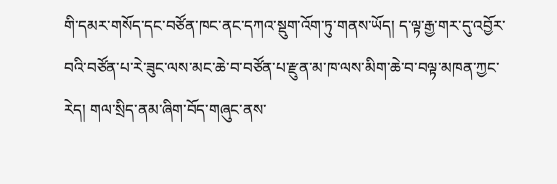གི་དམར་གསོད་དང་བཙོན་ཁང་ནང་དཀའ་སྡུག་འོག་ཏུ་གནས་ཡོད། ད་ལྟ་རྒྱ་གར་དུ་འབྱོར་བའི་བཙོན་པ་རེ་ཟུང་ལས་མང་ཆེ་བ་བཙོན་པ་རྫུན་མ་ཁ་ལས་མིག་ཆེ་བ་བལྟ་མཁན་ཀྱང་རེད། གལ་སྲིད་ནམ་ཞིག་བོད་གཞུང་ནས་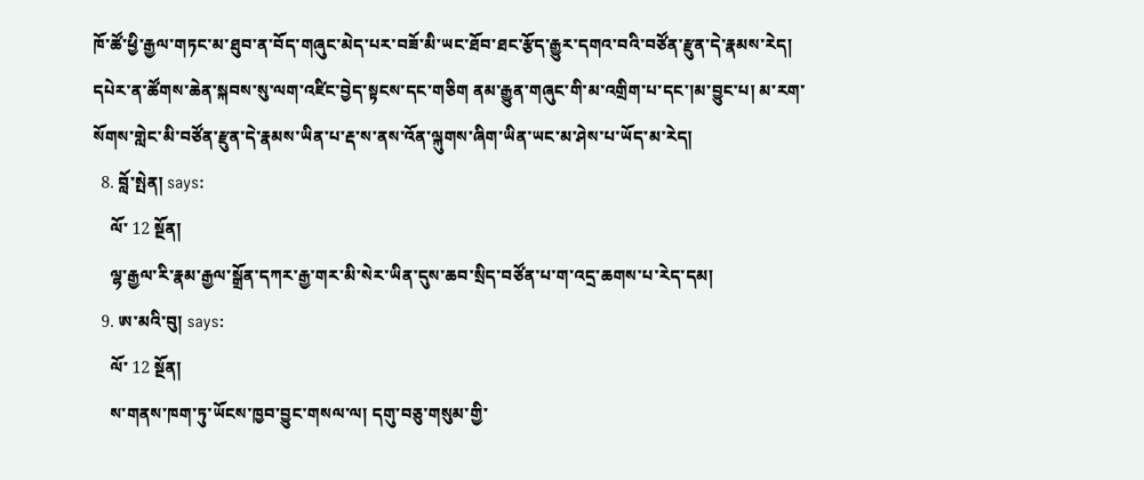ཁོ་ཚོ་ཕྱི་རྒྱལ་གཏང་མ་ཐུབ་ན་བོད་གཞུང་མེད་པར་བཟོ་མི་ཡང་ཐོབ་ཐང་རྩོད་རྒྱུར་དགའ་བའི་བཙོན་རྫུན་དེ་རྣམས་རེད། དཔེར་ན་ཚོགས་ཆེན་སྐབས་སུ་ལག་འཛིང་བྱེད་སྟངས་དང་གཅིག ནམ་རྒྱུན་གཞུང་གི་མ་འགྲིག་པ་དང་།མ་བྱུང་པ། མ་རག་སོགས་གླེང་མི་བཙོན་རྫུན་དེ་རྣམས་ཡིན་པ་རྡ་ས་ནས་འོན་ལྐུགས་ཞིག་ཡིན་ཡང་མ་ཤེས་པ་ཡོད་མ་རེད།
  8. བློ་སྤེན། says:
    ལོ་ 12 སྔོན།
    ལྷ་རྒྱལ་རི་རྣམ་རྒྱལ་སྒྲོན་དཀར་རྒྱ་གར་མི་སེར་ཡིན་དུས་ཆབ་སྲིད་བཙོན་པ་ག་འདྲ་ཆགས་པ་རེད་དམ།
  9. ཨ་མའི་བུ། says:
    ལོ་ 12 སྔོན།
    ས་གནས་ཁག་ཏུ་ཡོངས་ཁྱབ་བྱུང་གསལ་ལ། དགུ་བཅུ་གསུམ་གྱི་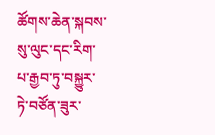ཚོགས་ཆེན་སྐབས་སུ་ལུང་དང་རིག་པ་རྒྱབ་ཏུ་བསྐྱུར་ཏེ་བཙོན་ཟུར་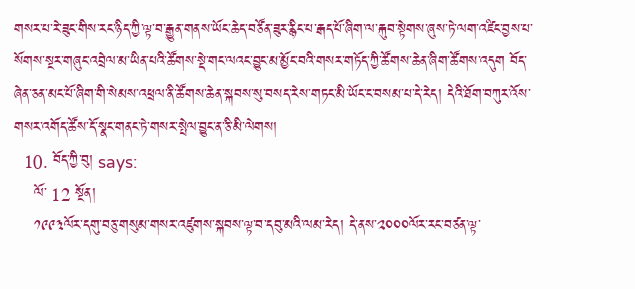གསར་པ་རེ་ཟུང་གིས་རང་ཉིད་ཀྱི་ལྟ་བ་རྒྱུན་གནས་ཡོང་ཆེད་བཙོན་ཟུར་རྙིང་པ་རྒད་པོ་ཞིག་ལ་རྐུབ་སྟེགས་ཞུས་ཏེ་ལག་འཛིང་བྱས་པ་སོགས་སྔར་གཞུང་འབྲེལ་མ་ཡིན་པའི་ཚོགས་སྡེ་གང་ལའང་བྱུང་མ་མྱོང་བའི་གསར་གཏོད་ཀྱི་ཚོགས་ཆེན་ཞིག་ཚོགས་འདུག བོད་ཞེན་ཅན་མང་པོ་ཞིག་གི་སེམས་འཕྲལ་ནི་ཚོགས་ཆེན་སྐབས་སུ་བསད་རེས་གཏང་མི་ཡོང་ང་བསམ་པ་དེ་རེད། དེའི་ཐོག་བཀུར་འོས་གསར་འགོད་ཚོས་དོ་སྣང་གནང་ཏེ་གསར་སྤེལ་བྱུང་ན་ཅི་མི་ལེགས།
  10. བོད་ཀྱི་བུ། says:
    ལོ་ 12 སྔོན།
    ༡༩༩༣ལོར་དགུ་བཅུ་གསུམ་གསར་འཛུགས་སྐབས་ལྟ་བ་དབུ་མའི་ལམ་རེད། དེ་ནས་༢༠༠༠ལོར་རང་བཙན་ལྟ་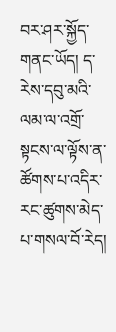བར་ཤར་སྐྱོད་གནང་ཡོད། ད་རེས་དབུ་མའི་ལམ་ལ་འགྲོ་སྟངས་ལ་ལྟོས་ན་ཚོགས་པ་འདིར་རང་ཚུགས་མེད་པ་གསལ་བོ་རེད།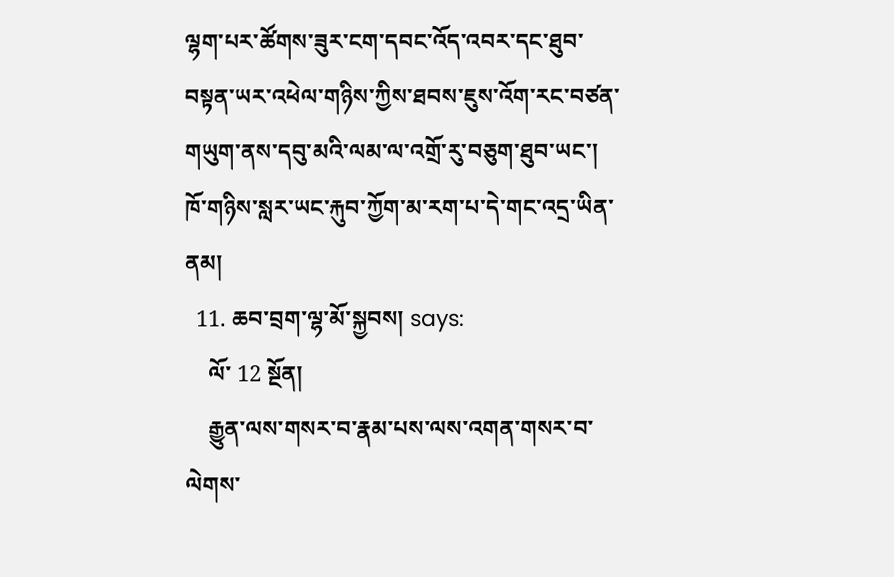ལྷག་པར་ཚོགས་ཟུར་ངག་དབང་འོད་འབར་དང་ཐུབ་བསྟན་ཡར་འཕེལ་གཉིས་ཀྱིས་ཐབས་ཇུས་འོག་རང་བཙན་གཡུག་ནས་དབུ་མའི་ལམ་ལ་འགྲོ་རུ་བཅུག་ཐུབ་ཡང་། ཁོ་གཉིས་སླར་ཡང་རྐུབ་ཀྱོག་མ་རག་པ་དེ་གང་འདྲ་ཡིན་ནམ།
  11. ཆབ་བྲག་ལྷ་མོ་སྐྱབས། says:
    ལོ་ 12 སྔོན།
    རྒྱུན་ལས་གསར་བ་རྣམ་པས་ལས་འགན་གསར་བ་ལེགས་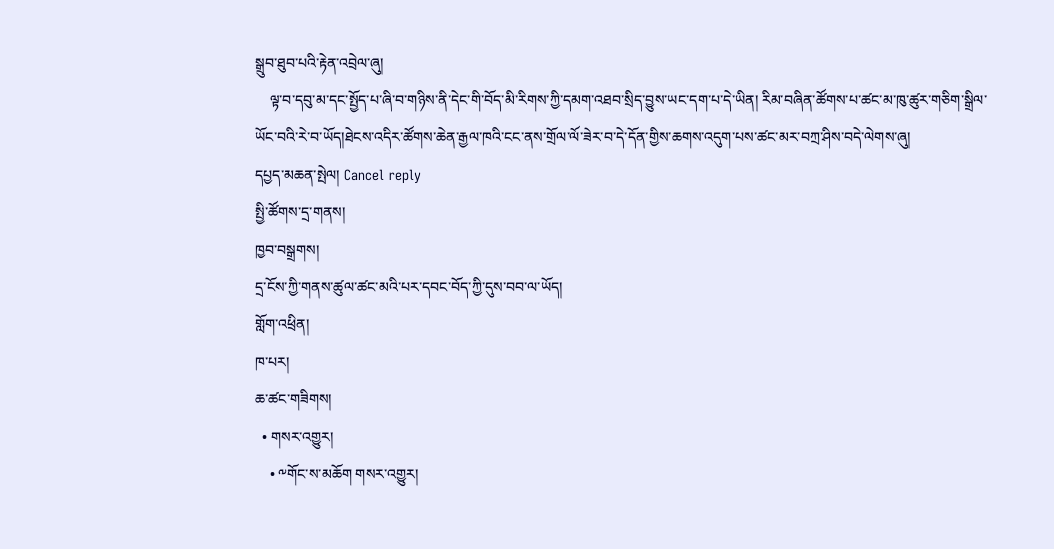སྒྲུབ་ཐུབ་པའི་རྟེན་འབྲེལ་ཞུ།
    ལྟ་བ་དབུ་མ་དང་སྤྱོད་པ་ཞི་བ་གཉིས་ནི་དེང་གི་བོད་མི་རིགས་ཀྱི་དམག་འཐབ་སྲིད་བྱུས་ཡང་དག་པ་དེ་ཡིན། རིམ་བཞིན་ཚོགས་པ་ཚང་མ་ཁུ་ཚུར་གཅིག་སྒྲིལ་ཡོང་བའི་རེ་བ་ཡོད།ཐེངས་འདིར་ཚོགས་ཆེན་རྒྱལ་ཁའི་ངང་ནས་གྲོལ་ལོ་ཟེར་བ་དེ་དོན་གྱིས་ཆགས་འདུག་པས་ཚང་མར་བཀྲ་ཤིས་བདེ་ལེགས་ཞུ།
དཔྱད་མཆན་སྤེལ། Cancel reply
སྤྱི་ཚོགས་དྲ་གནས།
ཁྱབ་བསྒྲགས།
དྲ་ངོས་ཀྱི་གནས་ཚུལ་ཚང་མའི་པར་དབང་བོད་ཀྱི་དུས་བབ་ལ་ཡོད།
གློག་འཕྲིན།
ཁ་པར།
ཆ་ཚང་གཟིགས།
  • གསར་འགྱུར།
    • ༸གོང་ས་མཆོག གསར་འགྱུར།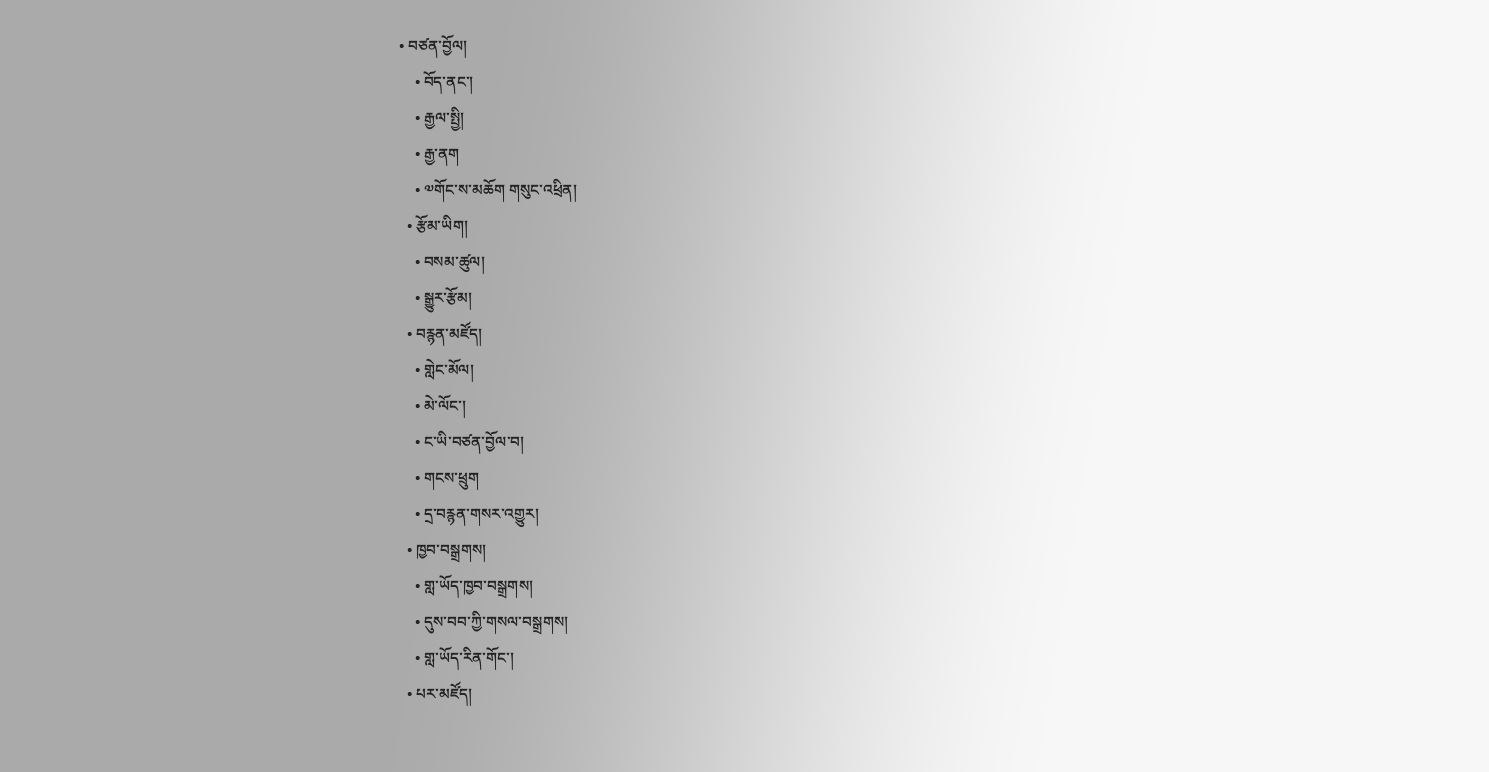• བཙན་བྱོལ།
    • བོད་ནང་།
    • རྒྱལ་སྤྱི།
    • རྒྱ་ནག
    • ༧གོང་ས་མཆོག གསུང་འཕྲིན།
  • རྩོམ་ཡིག།
    • བསམ་ཚུལ།
    • སྒྱུར་རྩོམ།
  • བརྙན་མཛོད།
    • གླེང་མོལ།
    • མེ་ལོང་།
    • ང་ཡི་བཙན་བྱོལ་བ།
    • གངས་ཕྲུག
    • དྲ་བརྙན་གསར་འགྱུར།
  • ཁྱབ་བསྒྲགས།
    • གླ་ཡོད་ཁྱབ་བསྒྲགས།
    • དུས་བབ་ཀྱི་གསལ་བསྒྲགས།
    • གླ་ཡོད་རིན་གོང་།
  • པར་མཛོད།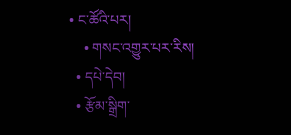• ང་ཚོའི་པར།
    • གསང་འགྱུར་པར་རིས།
  • དཔེ་དེབ།
  • རྩོམ་སྒྲིག་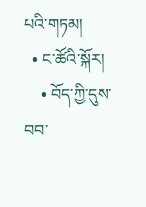པའི་གཏམ།
  • ང་ཚོའི་སྐོར།
    • བོད་ཀྱི་དུས་བབ་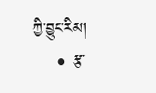ཀྱི་བྱུང་རིམ།
    • རྩ་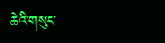ཆེའི་གསུང་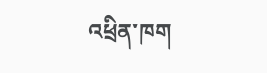འཕྲིན་ཁག